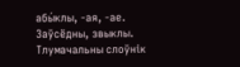абы́клы, ‑ая, ‑ае.
Заўсёдны, звыклы.
Тлумачальны слоўнік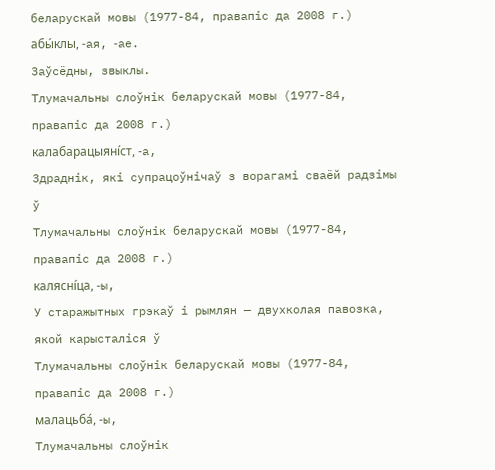беларускай мовы (1977-84, правапіс да 2008 г.)
абы́клы, ‑ая, ‑ае.
Заўсёдны, звыклы.
Тлумачальны слоўнік беларускай мовы (1977-84, правапіс да 2008 г.)
калабарацыяні́ст, ‑а,
Здраднік, які супрацоўнічаў з ворагамі сваёй радзімы ў
Тлумачальны слоўнік беларускай мовы (1977-84, правапіс да 2008 г.)
калясні́ца, ‑ы,
У старажытных грэкаў і рымлян — двухколая павозка, якой карысталіся ў
Тлумачальны слоўнік беларускай мовы (1977-84, правапіс да 2008 г.)
малацьба́, ‑ы,
Тлумачальны слоўнік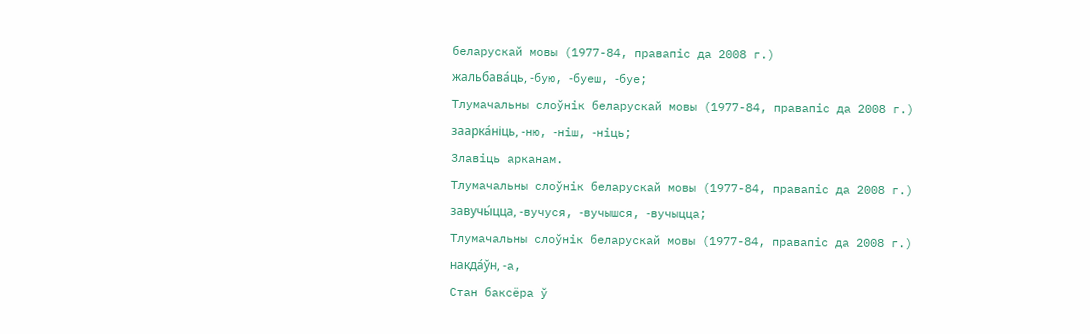беларускай мовы (1977-84, правапіс да 2008 г.)
жальбава́ць, ‑бую, ‑буеш, ‑буе;
Тлумачальны слоўнік беларускай мовы (1977-84, правапіс да 2008 г.)
заарка́ніць, ‑ню, ‑ніш, ‑ніць;
Злавіць арканам.
Тлумачальны слоўнік беларускай мовы (1977-84, правапіс да 2008 г.)
завучы́цца, ‑вучуся, ‑вучышся, ‑вучыцца;
Тлумачальны слоўнік беларускай мовы (1977-84, правапіс да 2008 г.)
накда́ўн, ‑а,
Стан баксёра ў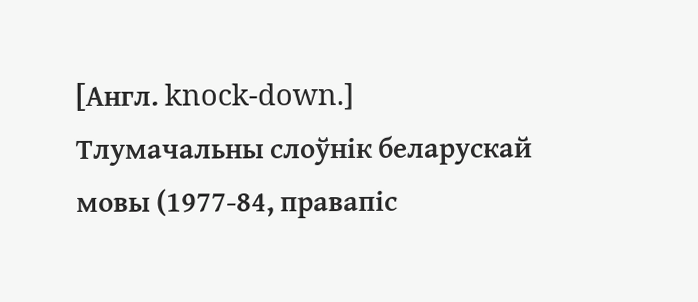[Англ. knock-down.]
Тлумачальны слоўнік беларускай мовы (1977-84, правапіс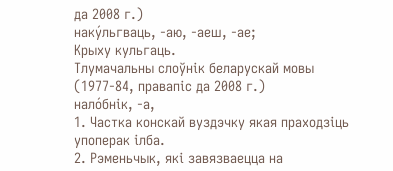да 2008 г.)
наку́льгваць, ‑аю, ‑аеш, ‑ае;
Крыху кульгаць.
Тлумачальны слоўнік беларускай мовы (1977-84, правапіс да 2008 г.)
нало́бнік, ‑а,
1. Частка конскай вуздэчку якая праходзіць упоперак ілба.
2. Рэменьчык, які завязваецца на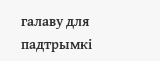галаву для падтрымкі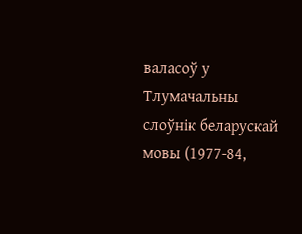валасоў у
Тлумачальны слоўнік беларускай мовы (1977-84,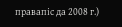правапіс да 2008 г.)